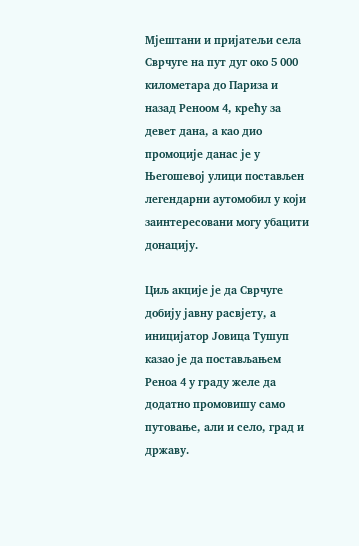Мјештани и пријатељи села Сврчуге на пут дуг око 5 000 километара до Париза и назад Реноом 4, крећу за девет дана, а као дио промоције данас је у Његошевој улици постављен легендарни аутомобил у који заинтересовани могу убацити донацију.

Циљ акције је да Сврчуге добију јавну расвјету, а иницијатор Јовица Тушуп казао је да постављањем Реноа 4 у граду желе да додатно промовишу само путовање, али и село, град и државу.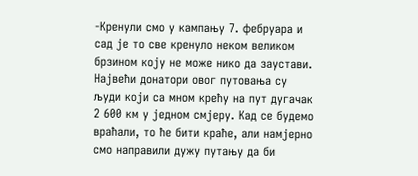-Кренули смо у кампању 7. фебруара и сад је то све кренуло неком великом брзином коју не може нико да заустави. Највећи донатори овог путовања су људи који са мном крећу на пут дугачак 2 600 км у једном смјеру. Кад се будемо враћали, то ће бити краће, али намјерно смо направили дужу путању да би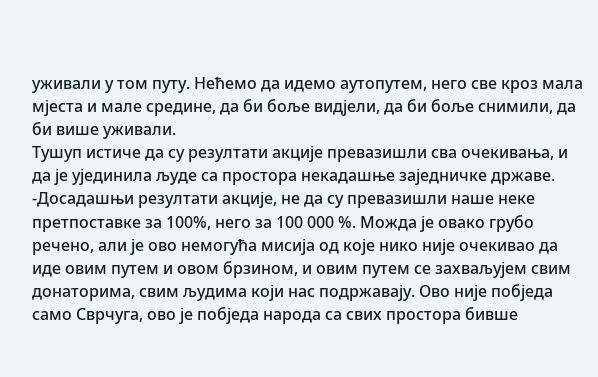уживали у том путу. Нећемо да идемо аутопутем, него све кроз мала мјеста и мале средине, да би боље видјели, да би боље снимили, да би више уживали.
Тушуп истиче да су резултати акције превазишли сва очекивања, и да је ујединила људе са простора некадашње заједничке државе.
-Досадашњи резултати акције, не да су превазишли наше неке претпоставке за 100%, него за 100 000 %. Можда је овако грубо речено, али је ово немогућа мисија од које нико није очекивао да иде овим путем и овом брзином, и овим путем се захваљујем свим донаторима, свим људима који нас подржавају. Ово није побједа само Сврчуга, ово је побједа народа са свих простора бивше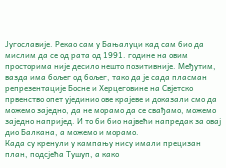Југославије. Рекао сам у Бањалуци кад сам био да мислим да се од рата од 1991. године на овим просторима није десило нешто позитивније. Међутим, вазда има бољег од бољег, тако да је сада пласман репрезентације Босне и Херцеговине на Свјетско првенство опет ујединио ове крајеве и доказали смо да можемо заједно, да не морамо да се свађамо, можемо заједно напријед. И то би био највећи напредак за овај дио Балкана, а можемо и морамо.
Када су кренули у кампању нису имали прецизан план, подсјећа Тушуп, а како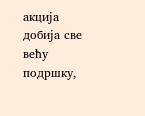акција добија све већу подршку,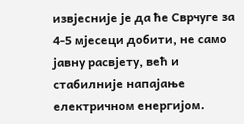извјесније је да ће Сврчуге за 4-5 мјесеци добити, не само јавну расвјету, већ и стабилније напајање електричном енергијом.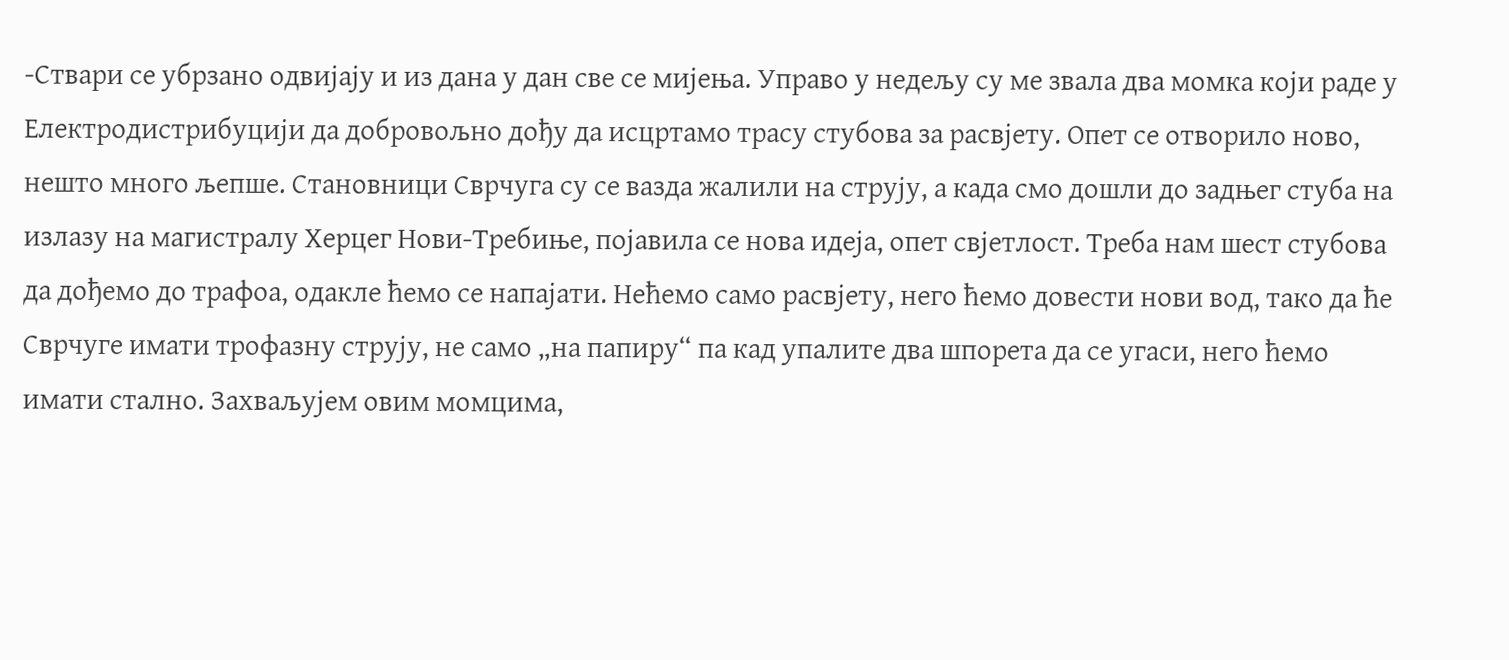-Ствари се убрзано одвијају и из дана у дан све се мијења. Управо у недељу су ме звала два момка који раде у Електродистрибуцији да добровољно дођу да исцртамо трасу стубова за расвјету. Опет се отворило ново, нешто много љепше. Становници Сврчуга су се вазда жалили на струју, а када смо дошли до задњег стуба на излазу на магистралу Херцег Нови-Требиње, појавила се нова идеја, опет свјетлост. Треба нам шест стубова да дођемо до трафоа, одакле ћемо се напајати. Нећемо само расвјету, него ћемо довести нови вод, тако да ће Сврчуге имати трофазну струју, не само „на папиру“ па кад упалите два шпорета да се угаси, него ћемо имати стално. Захваљујем овим момцима,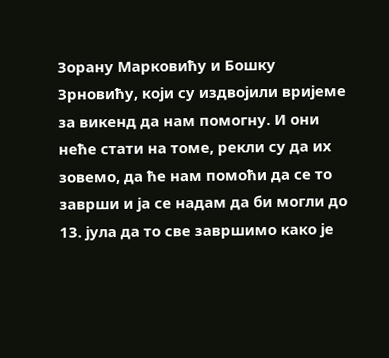Зорану Марковићу и Бошку Зрновићу, који су издвојили вријеме за викенд да нам помогну. И они неће стати на томе, рекли су да их зовемо, да ће нам помоћи да се то заврши и ја се надам да би могли до 13. јула да то све завршимо како је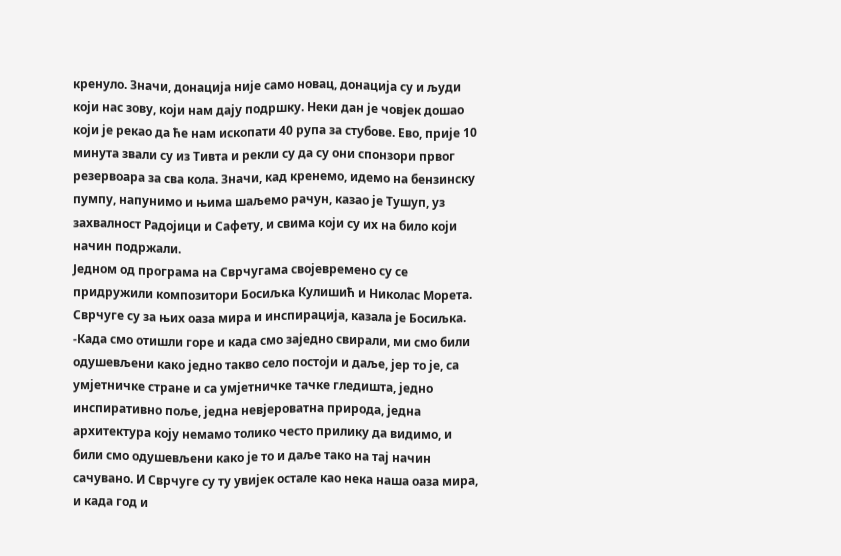кренуло. Значи, донација није само новац, донација су и људи који нас зову, који нам дају подршку. Неки дан је човјек дошао који је рекао да ће нам ископати 40 рупа за стубове. Ево, прије 10 минута звали су из Тивта и рекли су да су они спонзори првог резервоара за сва кола. Значи, кад кренемо, идемо на бензинску пумпу, напунимо и њима шаљемо рачун, казао је Тушуп, уз захвалност Радојици и Сафету, и свима који су их на било који начин подржали.
Једном од програма на Сврчугама својевремено су се придружили композитори Босиљка Кулишић и Николас Морета. Сврчуге су за њих оаза мира и инспирација, казала је Босиљка.
-Када смо отишли горе и када смо заједно свирали, ми смо били одушевљени како једно такво село постоји и даље, јер то је, са умјетничке стране и са умјетничке тачке гледишта, једно инспиративно поље, једна невјероватна природа, једна архитектура коју немамо толико често прилику да видимо, и били смо одушевљени како је то и даље тако на тај начин сачувано. И Сврчуге су ту увијек остале као нека наша оаза мира, и када год и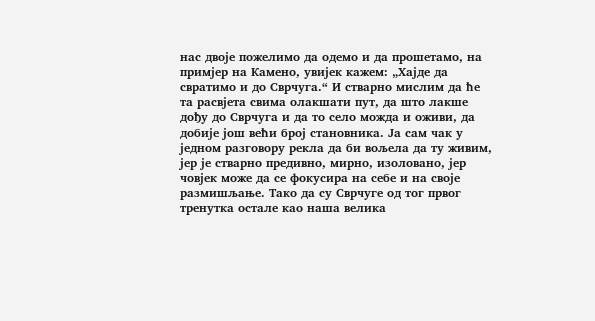нас двоје пожелимо да одемо и да прошетамо, на примјер на Камено, увијек кажем: „Хајде да свратимо и до Сврчуга.“ И стварно мислим да ће та расвјета свима олакшати пут, да што лакше дођу до Сврчуга и да то село можда и оживи, да добије још већи број становника. Ја сам чак у једном разговору рекла да би вољела да ту живим, јер је стварно предивно, мирно, изоловано, јер човјек може да се фокусира на себе и на своје размишљање. Тако да су Сврчуге од тог првог тренутка остале као наша велика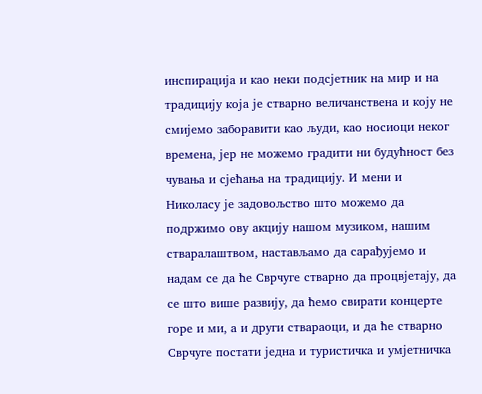инспирација и као неки подсјетник на мир и на традицију која је стварно величанствена и коју не смијемо заборавити као људи, као носиоци неког времена, јер не можемо градити ни будућност без чувања и сјећања на традицију. И мени и Николасу је задовољство што можемо да подржимо ову акцију нашом музиком, нашим стваралаштвом, настављамо да сарађујемо и надам се да ће Сврчуге стварно да процвјетају, да се што више развију, да ћемо свирати концерте горе и ми, а и други ствараоци, и да ће стварно Сврчуге постати једна и туристичка и умјетничка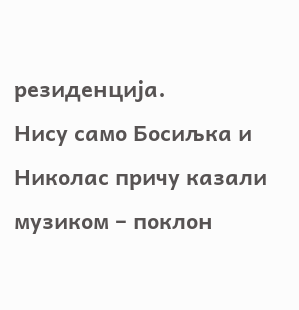резиденција.
Нису само Босиљка и Николас причу казали музиком – поклон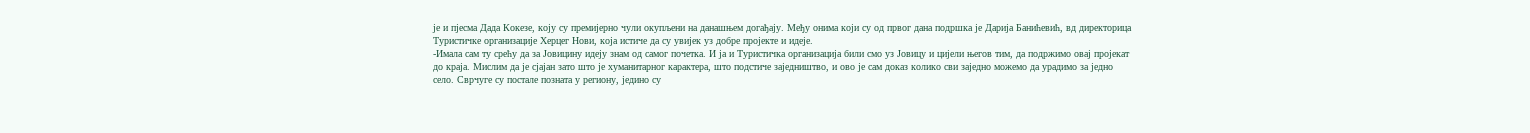је и пјесма Дада Кокезе, коју су премијерно чули окупљени на данашњем догађају. Међу онима који су од првог дана подршка је Дарија Банићевић, вд директорица Туристичке организације Херцег Нови, која истиче да су увијек уз добре пројекте и идеје.
-Имала сам ту срећу да за Јовицину идеју знам од самог почетка. И ја и Туристичка организација били смо уз Јовицу и цијели његов тим, да подржимо овај пројекат до краја. Мислим да је сјајан зато што је хуманитарног карактера, што подстиче заједништво, и ово је сам доказ колико сви заједно можемо да урадимо за једно село. Сврчуге су постале позната у региону, једино су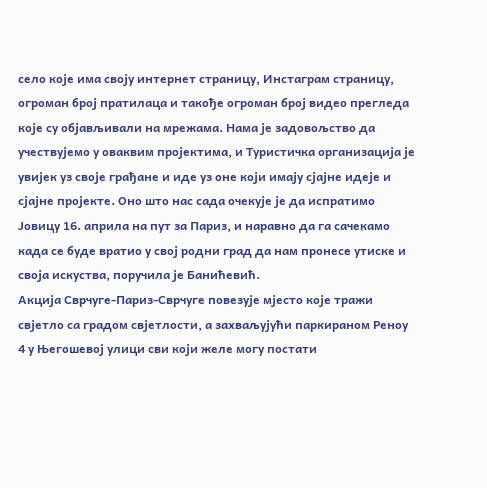село које има своју интернет страницу, Инстаграм страницу, огроман број пратилаца и такође огроман број видео прегледа које су објављивали на мрежама. Нама је задовољство да учествујемо у оваквим пројектима, и Туристичка организација је увијек уз своје грађане и иде уз оне који имају сјајне идеје и сјајне пројекте. Оно што нас сада очекује је да испратимо Јовицу 16. априла на пут за Париз, и наравно да га сачекамо када се буде вратио у свој родни град да нам пронесе утиске и своја искуства, поручила је Банићевић.
Акција Сврчуге-Париз-Сврчуге повезује мјесто које тражи свјетло са градом свјетлости, а захваљујући паркираном Реноу 4 у Његошевој улици сви који желе могу постати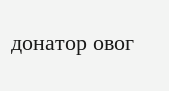донатор овог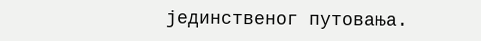јединственог путовања.